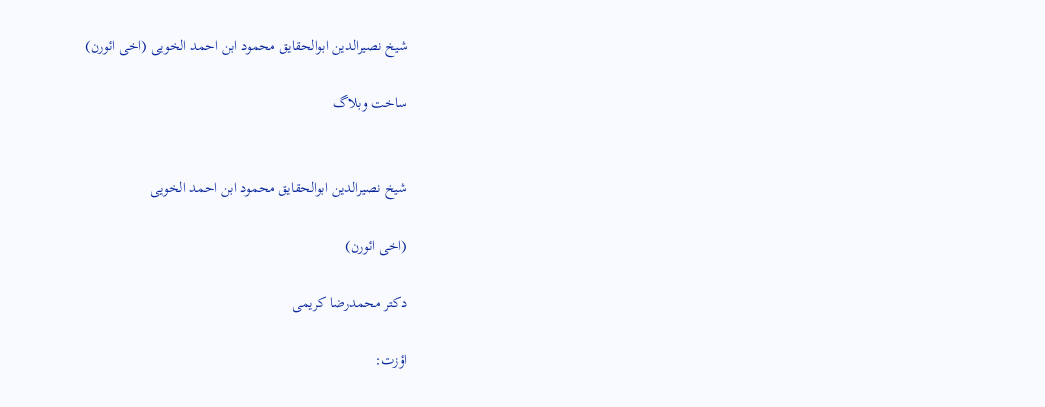شیخ نصیرالدین ابوالحقایق محمود ابن احمد الخویی (اخی ائورن)

ساخت وبلاگ


شیخ نصیرالدین ابوالحقایق محمود ابن احمد الخویی

(اخی ائورن)

دکتر محمدرضا کریمی

اؤزت: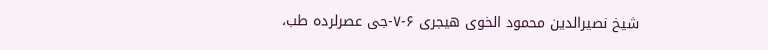شیخ نصیرالدین محمود الخوی هیجری ۶-۷-جی عصرلرده طب،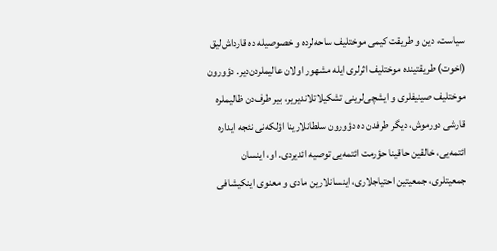سیاست، دین و طریقت کیمی موختلیف ساحه‌لرده و خصوصیله ده قارداش‌لیق (اخوت) طریقتینده موختلیف اثرلری ایله مشهور اولان عالیملردن‌دیر. دؤورون موختلیف صینیفلری و ایشچی‌لرینی تشکیلاتلاندیریر، بیر طرف‌دن ظالیملره قارشی دورموش، دیگر طرفدن ده دؤورون سلطانلارینا اؤلکه‌نی نئجه ایداره ائتمه‌یی، خالقین حاقینا حؤرمت ائتمه‌یی توصیه ائدیردی. او، اینسان جمعیتلری، جمعیتین احتیاجلاری، اینسانلارین مادی و معنوی اینکیشافی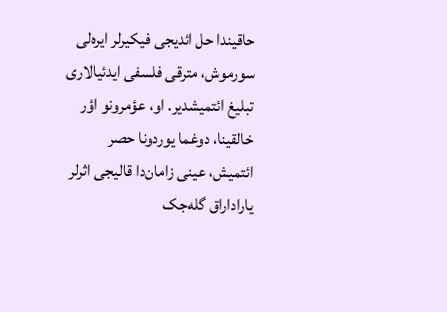حاقیندا حل ائدیجی فیکیرلر ایره‌‌لی سورموش، مترقی فلسفی ایدئیالاری تبلیغ ائتمیشدیر. او، عؤمرونو اؤر خالقینا، دوغما یوردونا حصر ائتمیش، عینی زامان‌دا قالیجی اثرلر یاراداراق گله‌جک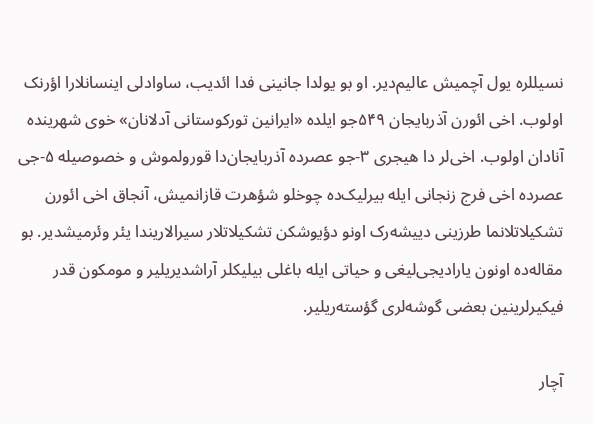نسیللره یول آچمیش عالیم‌دیر. او بو یولدا جانینی فدا ائدیب، ساوادلی اینسانلارا اؤرنک اولوب. اخی ائورن آذربایجان ۵۴۹جو ایلده «ایرانین تورکوستانی آدلانان» خوی شهرینده آنادان اولوب. اخی‌لر دا هیجری ۳-جو عصرده آذربایجان‌دا قورولموش و خصوصیله ۵-جی عصرده اخی فرج زنجانی ایله بیرلیک‌ده چوخلو شؤهرت قازانمیش، آنجاق اخی ائورن تشکیلاتلانما طرزینی دییشه‌رک اونو دؤیوشکن تشکیلاتلار سیرالاریندا یئر وئرمیشدیر. بو مقاله‌ده اونون یارادیجی‌لیغی و حیاتی ایله باغلی بیلیکلر آراشدیریلیر و مومکون قدر فیکیرلرینین بعضی گوشه‌لری گؤسته‌ریلیر.

آچار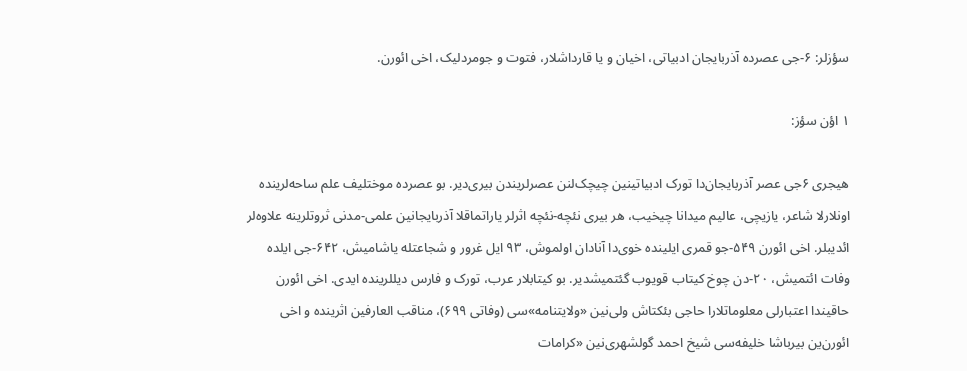سؤزلر: ۶-جی عصرده آذربایجان ادبیاتی، اخیان و یا قارداشلار، فتوت و جومردلیک، اخی ائورن.

۱ اؤن سؤز:

هیجری ۶جی عصر آذربایجان‌دا تورک ادبیاتینین چیچک‌لنن عصرلریندن بیری‌دیر. بو عصرده موختلیف علم ساحه‌لرینده اونلارلا شاعر، یازیچی، عالیم میدانا چیخیب، هر بیری نئچه-نئچه اثرلر یاراتماقلا آذربایجانین علمی-مدنی ثروتلرینه علاوه‌لر ائدیبلر. اخی ائورن ۵۴۹-جو قمری ایلینده خوی‌دا آنادان اولموش، ۹۳ ایل غرور و شجاعتله یاشامیش، ۶۴۲-جی ایلده وفات ائتمیش، ۲۰-دن چوخ کیتاب قویوب گئتمیشدیر. بو کیتابلار عرب، تورک و فارس دیللرینده ایدی. اخی ائورن حاقیندا اعتبارلی معلوماتلارا حاجی بئکتاش ولی‌نین «ولایتنامه»سی (وفاتی ۶۹۹)، مناقب العارفین اثرینده و اخی ائورن‌ین بیرباشا خلیفه‌سی شیخ احمد گولشهری‌نین «کرا‌مات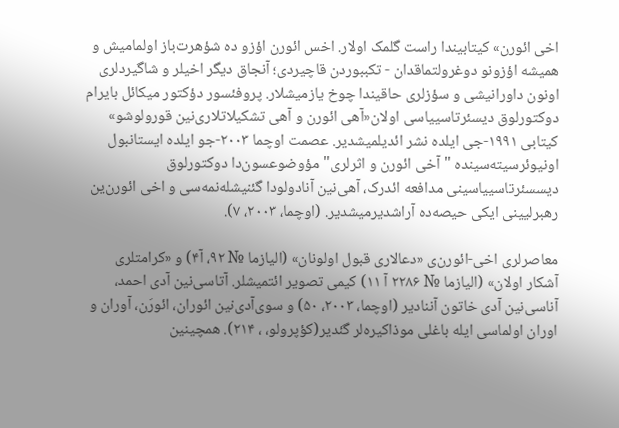اخی ائورن» کیتابیندا راست گلمک اولار. اخس ائورن اؤزو ده شؤهرت‌باز اولمامیش و همیشه اؤزونو دوغرولتماقدان - تکببوردن قاچیردی؛ آنجاق دیگر اخیلر و شاگیردلری اونون داورانیشی و سؤزلری حاقیندا چوخ یازمیشلار. پروفئسور دؤکتور میکائل بایرام دوکتورلوق دیسئرتاسییاسی اولان«آهی ائورن و آهی تشکیلاتلاری‌نین قورولوشو» کیتابی ۱۹۹۱-جی ایلده نشر ائدیلمیشدیر. عصمت اوچما ۲۰۰۳-جو ایلده ایستانبول اونیوئرسیته‌سینده "آخی ائورن و اثرلری" مؤوضوعسون‌دا دوکتورلوق دیسسئرتاسییاسینی مدافعه ائد‌رک، آهی‌نین آنادولودا گئنیشله‌نمه‌سی و اخی ائورن‌ین رهبرلیینی ایکی حیصه‌ده آراشدیرمیشدیر. (اوچما، ۲۰۰۳، ۷).

معاصرلری اخی-ائورن‌ی «دعالاری قبول اولونان» (الیازما № ۹۲، آ۴) و «کرامتلری آشکار اولان» (الیازما № ۲۲۸۶ آ ۱۱) کیمی تصویر ائتمیشلر. آتاسی‌نین آدی احمد، آناسی‌نین آدی خاتون آننادیر (اوچما، ۲۰۰۳، ۵۰) و سوی‌آدی‌نین ائوران، ائورَن، آوران و اوران اولماسی ایله باغلی موذاکیره‌لر گئدیر(کؤپرولو، ، ۲۱۴). همچینین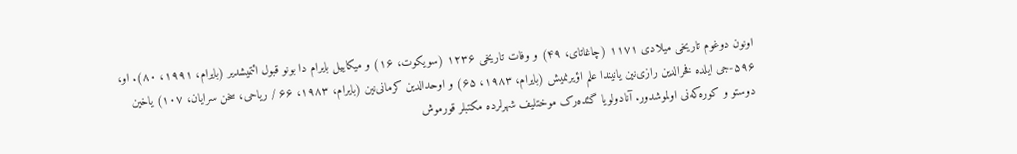اونون دوغوم تاریخی میلادی ۱۱۷۱ (چاغاتای، ۴۹) و وفات تاریخی ۱۲۳۶ (سویکوت، ۱۶) و میکاییل بایرام دا بونو قبول ائتمیشدیر (بایرام، ۱۹۹۱، ۸۰). او، ۵۹۶-جی ایلده فخرالدین رازی‌نین یانیندا علم اؤیرنمیش (بایرام، ۱۹۸۳، ۶۵) و اوحدالدین کرمانی‌نین (بایرام، ۱۹۸۳، ۶۶ / ریاحی، سخن سرایان، ۱۰۷) یاخین دوستو و کوره‌که‌نی اولموشدور. آنادولویا گئده‌رک موختلیف شهرلرده مکتبلر قورموش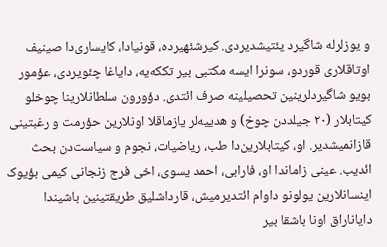و یوزلرله شاگیرد یئتیشدیردی. کیرشئهیرده، قونیادا، کایساری‌دا صینیف اوتاقلاری قوردو، سونرا ایسه مکتبی بیر تککه‌یه، دایاغا چئویردی، عؤمور بویو شاگیردلرینین تحصیلینه صرف ائتدی. دؤورون سلطانلارینا چوخلو کیتابلار (۲۰ جیلددن چوخ) و هدییه‌لر یازماقلا اونلارین حؤرمت و رغبتینی قازانمیشدیر. او، کیتابلارین‌دا طب، ریاضیات، نجوم و سیاست‌دن بحث ائدیب. عینی زاماندا او، فارابی، احمد یسوی، اخی فرج زنجانی کیمی بؤیوک اینسانلارین یولونو داوام ائتدیرمیش، قارداشلیق طریقتینین باشیندا دایاناراق اونا باشقا بیر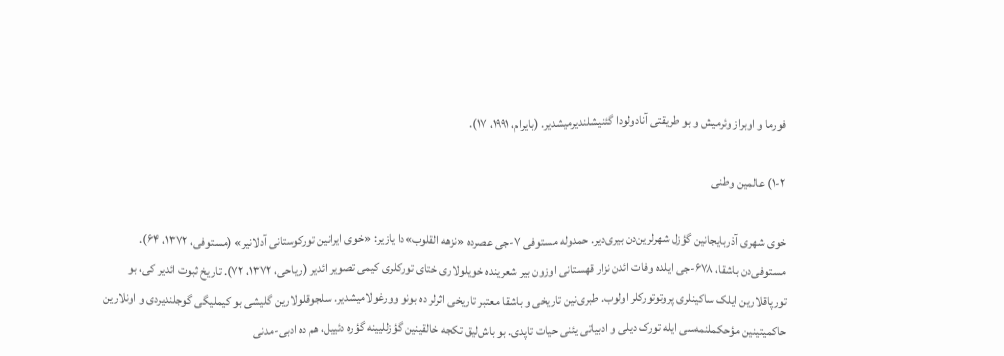فورما و اوبراز وئرمیش و بو طریقتی آنادولودا گئنیشلندیرمیشدیر. (بایرام، ۱۹۹۱، ۱۷).

۱-۲) عالمین وطنی

خوی شهری آذربایجانین گؤزل شهرلرین‌دن بیری‌دیر. حمدوله مستوفی ۷-جی عصرده «نزهه القلوب»دا یازیر: «خوی ایرانین تورکوستانی آدلانیر» (مستوفی، ۱۳۷۲، ۶۴). مستوفی‌دن باشقا، ۶۷۸-جی ایلده وفات ائد‌ن نزار قهستانی اوزون بیر شعرینده خویلولاری ختای تورکلری کیمی تصویر ائدیر (ریاحی، ۱۳۷۲، ۷۲). تاریخ ثبوت ائدیر کی، بو تورپاقلارین ایلک ساکینلری پروتوتورکلر اولوب. طبری‌نین تاریخی و باشقا معتبر تاریخی اثرلر ده بونو وورغولامیشدیر. سلجوقلولارین گلیشی بو کیملیگی گوجلندیردی و اونلارین حاکمیتینین مؤحکملنمه‌سی ایله تورک دیلی و ادبیاتی یئنی حیات تاپدی. بو باش‌لیق تکجه خالقینین گؤزللیینه گؤره دئییل، هم ده ادبی-مدنی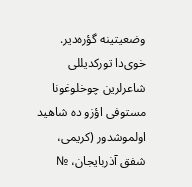وضعیتینه گؤره‌دیر. خوی‌دا تورکدیللی شاعرلرین چوخلوغونا مستوفی اؤزو ده شاهید اولموشدور (کریمی، شفق آذربایجان، №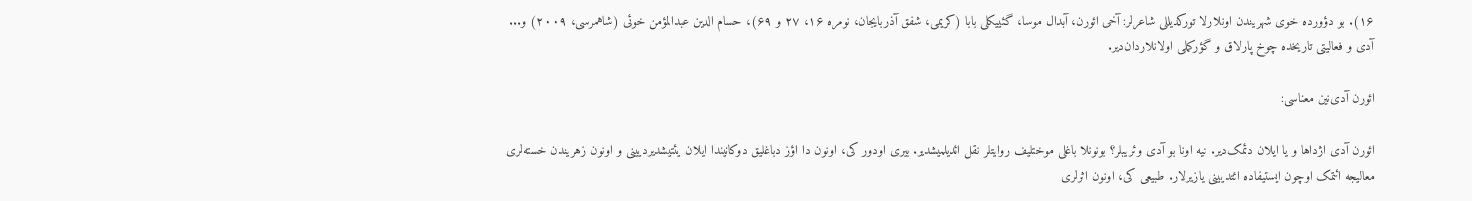۱۶). بو دؤورده خوی شهریندن اونلارلا تورکدیللی شاعرلر: آخی ائورن، آبدال موسا، گئییکلی بابا (کریمی، شفق آذربایجان، نومره ۱۶، ۲۷ و ۶۹)، حسام الدین عبدالمؤمن خوئی (شاهمرسی، ۲۰۰۹) و... آدی و فعالیتی تاریخده چوخ پارلاق و گؤرکملی اولانلاردان‌دیر.

ائورن آدی‌نین معناسی:

ائورن آدی اژداها و یا ایلان دئمک‌دیر. نیه اونا بو آدی وئریبلر؟ بونونلا باغلی موختلیف روایتلر نقل ائدیلمیشدیر. بیری اودور کی، اونون دا اؤز دباغلیق دوکانیندا ایلان یئتیشدیردیینی و اونون زهریندن خسته‌لری معالیجه ائتمک اوچون ایستیفاده ائتدیینی یازیرلار. طبیعی کی، اونون اثرلری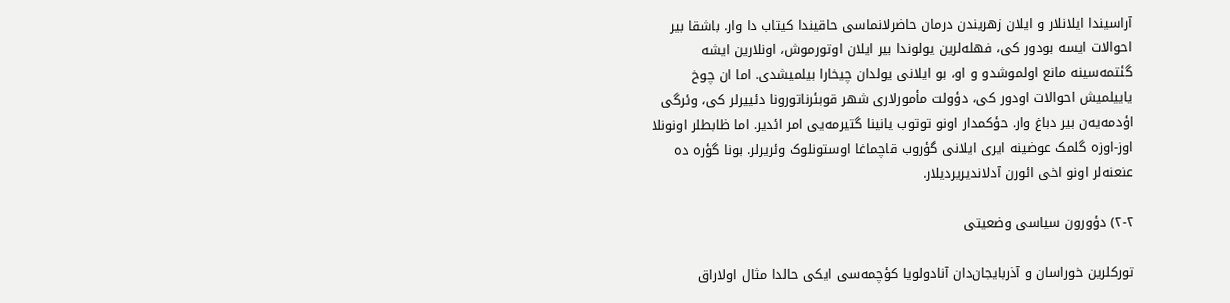آراسیندا ایلانلار و ایلان زهریندن درمان حاضرلانماسی حاقیندا کیتاب دا وار. باشقا بیر احوالات ایسه بودور کی، فهله‌لرین یولوندا بیر ایلان اوتورموش، اونلارین ایشه گئتمه‌سینه مانع اولموشدو و او، بو ایلانی یولدان چیخارا بیلمیشدی. اما ان چوخ یاییلمیش احوالات اودور کی، دؤولت مأمورلاری شهر قوبئرناتورونا دئییرلر کی، وئرگی اؤد‌مه‌یه‌ن بیر دباغ وار. حؤکمدار اونو توتوب یانینا گتیرمه‌یی امر ائدیر. اما ظابطلر اونونلا اوز-اوزه گلمک عوضینه ایری ایلانی گؤروب قاچماغا اوستونلوک وئریرلر. بونا گؤره ده عنعنه‌لر اونو اخی ائورن آدلاندیریردیلار.

۲-۲) دؤورون سیاسی وضعیتی

تورکلرین خوراسان و آذربایجان‌دان آنادولویا کؤچمه‌سی ایکی حالدا مثال اولاراق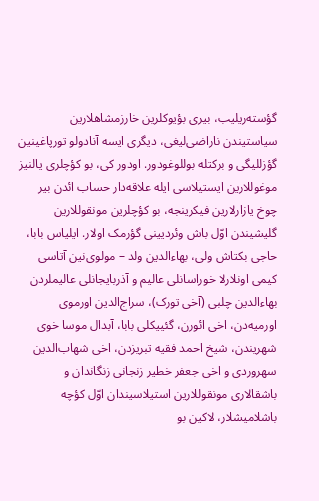گؤسته‌ریلیب، بیری بؤیوکلرین خارزمشاهلارین سیاستیندن ناراضی‌لیغی، دیگری ایسه آنادولو تورپاغینین گؤزللیگی و برکتله بوللوغودور. اودور کی، بو کؤچلری یالنیز موغوللارین ایستیلاسی ایله علاقه‌دار حساب ائد‌ن بیر چوخ یازارلارین فیکرینجه، بو کؤچلرین مونقوللارین گلیشیندن اوّل باش وئردیینی گؤرمک اولار. ایلیاس بابا، حاجی بکتاش ولی، بهاءالدین ولد – مولوی‌نین آتاسی کیمی اونلارلا خوراسانلی عالیم و آذربایجانلی عالیملردن بهاءالدین چلبی (آخی تورک)، سراج‌الدین اورموی اورمیه‌دن، اخی ائورن، گئییکلی بابا، آبدال موسا خوی شهریندن، شیخ احمد فقیه تبریزدن، اخی شهاب‌الدین سهروردی و اخی جعفر خطیر زنجانی زنگاندان و باشقالاری مونقوللارین استیلاسیندان اوّل کؤچه باشلامیشلار، لاکین بو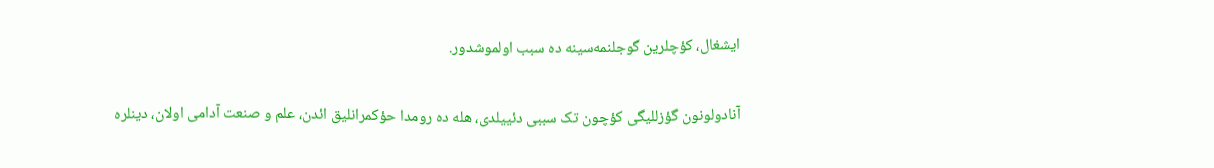ایشغال، کؤچلرین گوجلنمه‌سینه ده سبب اولموشدور.

آنادولونون گؤزللیگی کؤچون تک سببی دئییلدی، هله ده رومدا حؤکمرانلیق ائد‌ن، علم و صنعت آدامی اولان، دینلره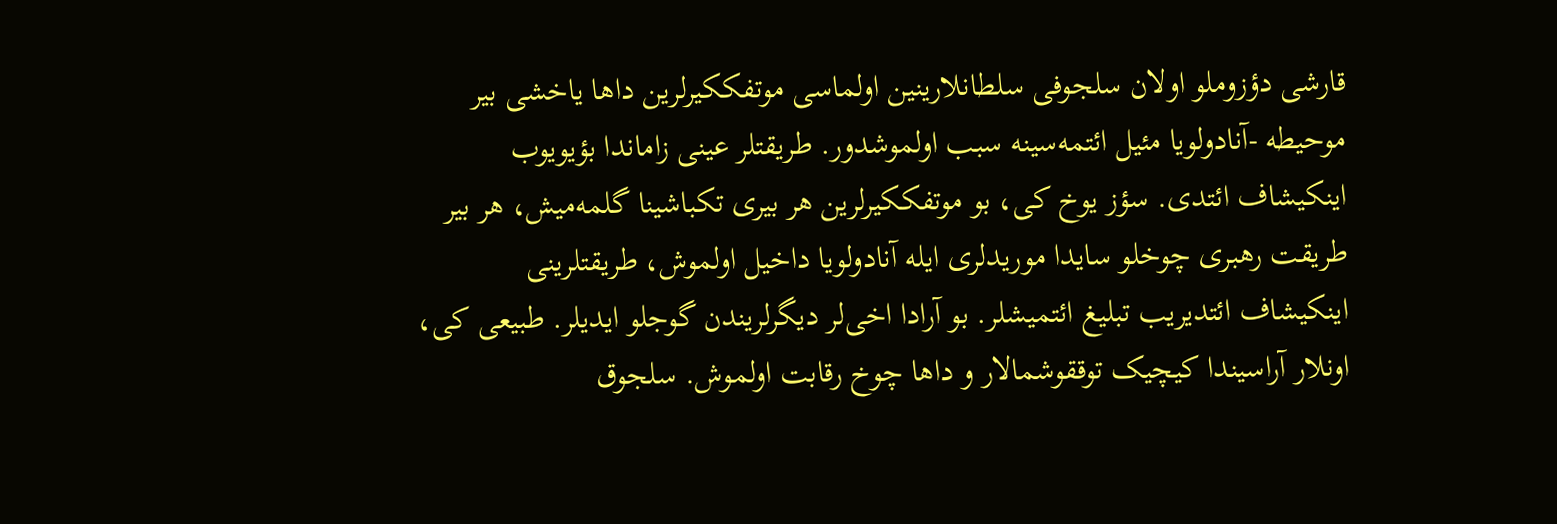قارشی دؤزوملو اولان سلجوفی سلطانلارینین اولماسی موتفککیرلرین داها یاخشی بیر موحیطه -آنادولویا مئیل ائتمه‌سینه سبب اولموشدور. طریقتلر عینی زاماندا بؤیویوب اینکیشاف ائتدی. سؤز یوخ کی، بو موتفککیرلرین هر بیری تکباشینا گلمه‌میش، هر بیر طریقت رهبری چوخلو سایدا موریدلری ایله آنادولویا داخیل اولموش، طریقتلرینی اینکیشاف ائتدیریب تبلیغ ائتمیشلر. بو آرادا اخی‌لر دیگرلریندن گوجلو ایدیلر. طبیعی کی، اونلار آراسیندا کیچیک توققوشمالار و داها چوخ رقابت اولموش. سلجوق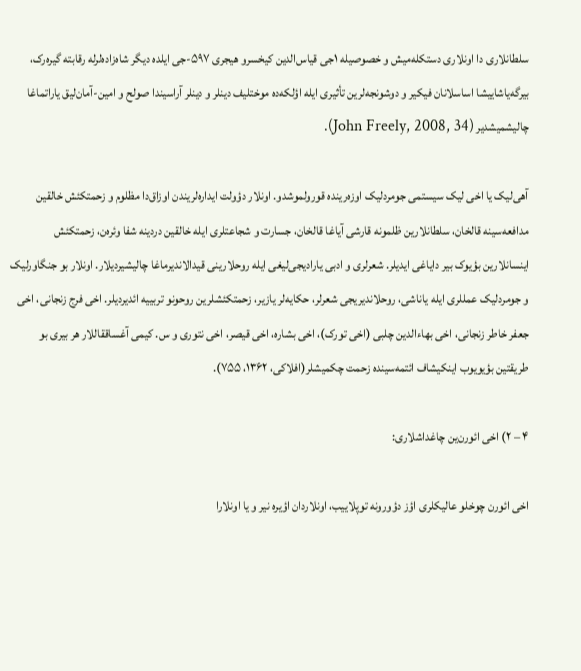سلطانلاری دا اونلاری دستکله‌میش و خصوصیله ۱جی قیاس‌الدین کیخسرو هیجری ۵۹۷-جی ایلده دیگر شاه‌زاده‌لرله رقابته گیره‌رک، بیرگه‌یاشاییشا اساسلانان فیکیر و دوشونجه‌لرین تأثیری ایله اؤلکه‌ده موختلیف دینلر و دینلر آراسیندا‌ صولح و امین-آمان‌لیق یاراتماغا چالیشمیشدیر (John Freely, 2008, 34).

آهی‌لیک یا اخی لیک سیستمی جومردلیک اوزه‌رینده قورولموشدو. اونلار دؤولت ایداره‌لریندن اوزاق‌دا مظلوم و زحمتکئش خالقین مدافعه‌سینه قالخان، سلطانلارین ظلمونه قارشی آیاغا قالخان، جسارت و شجاعتلری ایله خالقین دردینه شفا وئره‌ن، زحمتکئش اینسانلارین بؤیوک بیر دایاغی ایدیلر. شعرلری و ادبی یارادیجی‌لیغی ایله روحلارینی قیدالاندیرماغا چالیشیردیلار. اونلار بو جنگاورلیک و جومردلیک‌ عمللری ایله یاناشی، روحلاندیریجی شعرلر، حکایه‌لر یازیر، زحمتکئشلرین روحونو تربییه ائدیردیلر. اخی فرج زنجانی، اخی جعفر خاطر زنجانی، اخی بهاءالدین چلبی (اخی تورک)، اخی بشاره، اخی قیصر، اخی نتوری و س. کیمی آغساققاللار هر بیری بو طریقتین بؤیویوب اینکیشاف ائتمه‌سینده‌ زحمت چکمیشلر(افلاکی، ۱۳۶۲، ۷۵۵).

۴ – ۲) اخی ائورن‌ین چاغداشلاری:

اخی ائورن چوخلو عالیکلری اؤز دؤورونه توپلاییب، اونلاردان اؤیره نیر و یا اونلارا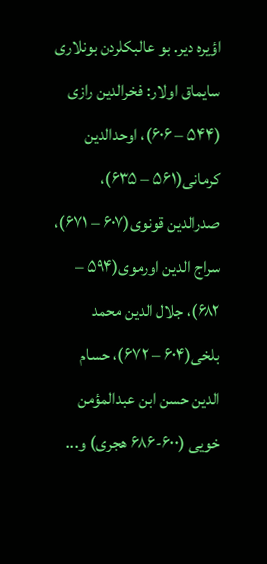اؤیره دیر. بو عالبکلردن بونلاری سایماق اولار: فخرالدین رازی (۵۴۴ – ۶۰۶)، اوحدالدین کرمانی(۵۶۱ – ۶۳۵)، صدرالدین قونوی(۶۰۷ – ۶۷۱)، سراج الدین اورموی(۵۹۴ – ۶۸۲)، جلال الدین محمد بلخی(۶۰۴ – ۶۷۲)، حسام الدین حسن ابن عبدالمؤمن خویی (۶۰۰-۶۸۶ هجری) و...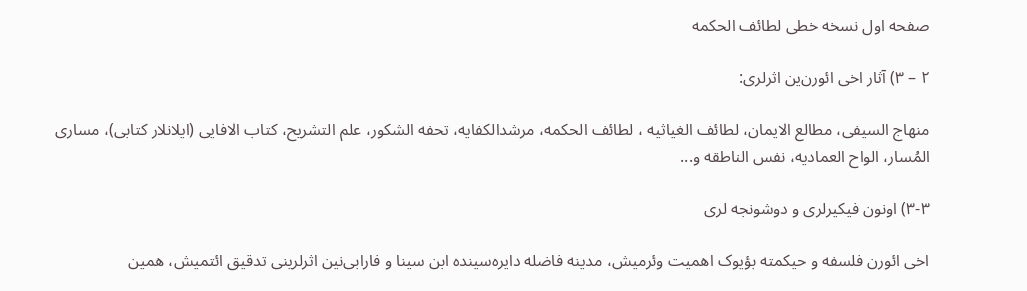صفحه اول نسخه خطی لطائف الحکمه

۲ – ۳) آثار اخی ائورن‌ین اثرلری:

منهاج السیفی، مطالع الایمان، لطائف الغیاثیه ، لطائف الحکمه، مرشدالکفایه، تحفه الشکور، علم التشریح، کتاب الافایی (ایلانلار کتابی)، مساری المُسار، الواح العمادیه، نفس الناطقه و...

۳-۳) اونون فیکیرلری و دوشونجه لری

اخی ائورن فلسفه و حیکمته بؤیوک اهمیت وئرمیش، مدینه فاضله دایره‌سینده ابن سینا و فارابی‌نین اثرلرینی تدقیق ائتمیش، همین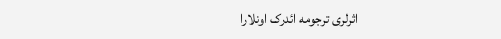اثرلری ترجومه ائد‌رک اونلارا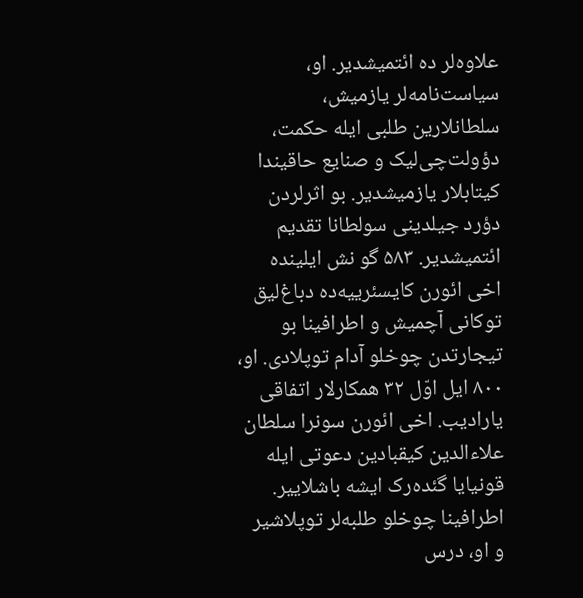علاوه‌لر ده ائتمیشدیر. او، سیاست‌نامه‌لر یازمیش، سلطانلارین طلبی ایله حکمت، دؤولت‌چی‌لیک و صنایع حاقیندا کیتابلار یازمیشدیر. بو اثرلردن دؤرد جیلدینی سولطانا تقدیم ائتمیشدیر. ۵۸۳ گو نش ایلینده اخی ائورن کایسئرییه‌ده دباغ‌لیق توکانی آچمیش و اطرافینا بو تیجارتدن چوخلو آدام توپلادی. او، ۸۰۰ ایل اوّل ۳۲ همکارلار اتفاقی یارادیب. اخی ائورن سونرا سلطان علاءالدین کیقبادین دعوتی ایله قونیایا گئده‌رک ایشه باشلاییر. اطرافینا چوخلو طلبه‌لر توپلاشیر و او، درس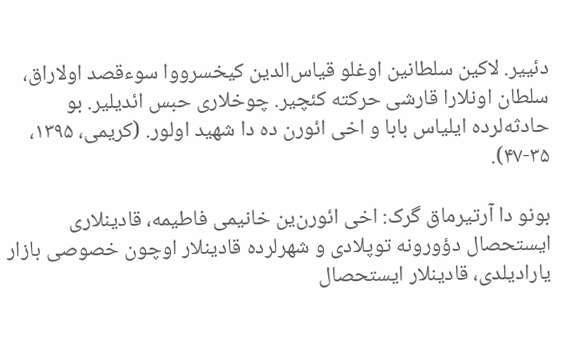دئییر. لاکین سلطانین اوغلو قیاس‌الدین کیخسرووا سوءقصد اولاراق، سلطان اونلارا قارشی حرکته کئچیر. چوخلاری حبس ائدیلیر. بو حادثه‌لرده ایلیاس بابا و اخی ائورن ده دا شهید اولور. (کریمی، ۱۳۹۵، ۳۵-۴۷).

بونو دا آرتیرماق گرک: اخی ائورن‌ین خانیمی فاطیمه، قادینلاری ایستحصال دؤورونه توپلادی و شهرلرده قادینلار اوچون خصوصی بازار یارادیلدی، قادینلار ایستحصال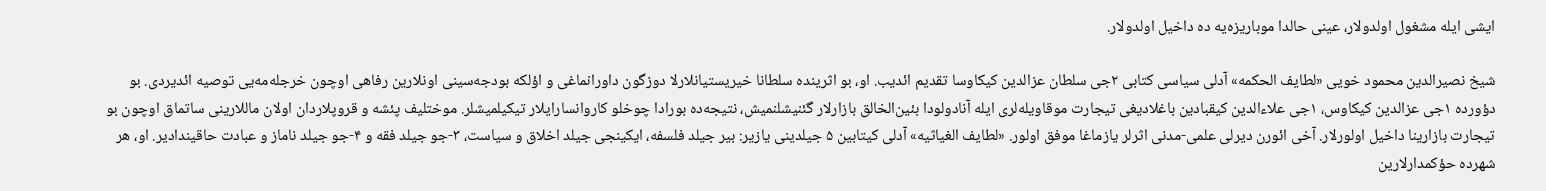ایشی ایله مشغول اولدولار، عینی حالدا موباریزه‌یه ده داخیل اولدولار.

شیخ نصیرالدین محمود خویی «لطایف الحکمه» آدلی سیاسی کتابی ۲جی سلطان عزالدین کیکاوسا تقدیم ائدیب. او، بو اثرینده سلطانا خیریستیانلارلا دوزگون داورانماغی و اؤلکه بودجه‌سینی اونلارین رفاهی اوچون خرجله‌مه‌یی توصیه ائدیردی. بو دؤورده ۱جی عزالدین کیکاوس، ۱جی علاءالدین کیقبادین باغلادیغی تیجارت موقاویله‌لری ایله آنادولودا بئین‌الخالق بازارلار گئنیشلنمیش، نتیجه‌ده بورادا چوخلو کاروانسارایلار تیکیلمیشلر. موختلیف پئشه و قروپلاردان اولان ماللارینی ساتماق اوچون بو تیجارت بازارینا داخیل اولورلار. آخی ائورن دیرلی علمی-مد‌نی اثرلر یازماغا موفق اولور. «لطایف الغیاثیه» آدلی کیتابین ۵ جیلدینی یازیر: بیر جیلد فلسفه، ایکینجی جیلد اخلاق و سیاست، ۳-جو جیلد فقه و ۴-جو جیلد ناماز و عبادت حاقیندادیر. او، هر شهرده حؤکمدارلارین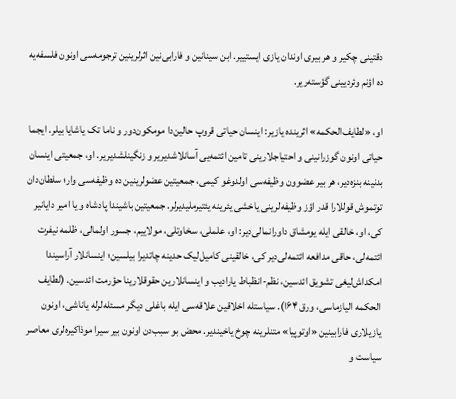دقتینی چکیر و هر بیری اوندان یازی ایستییر. ابن سینانین و فارابی‌نین اثرلرینین ترجومه‌سی اونون فلسفه‌یه ده اؤ‌نم وئردیینی گؤسته‌ریر.

او، «لطایف‌الحکمه» اثرینده یازیر: اینسان حیاتی قروپ حالین‌دا مومکون‌دور و ناما تک یاشایا بیلر. ایجما حیاتی اونون گوزرانینی و احتیاجلارینی تامین ائتمه‌یی آسانلاشدیریر و زنگینلشدیریر. او، جمعیتی اینسان بد‌نینه بنزه‌دیر، هر بیر عضوون وظیفه‌سی اولدوغو کیمی، جمعیتین عضولرینین ده وظیفه‌سی وار؛ سلطان‌دان توتموش قوللارا قدر اؤز وظیفه‌لرینی یاخشی یئرینه یئتیرملیدیرلر. جمعیتین باشیندا پادشاه و یا امیر دایانیر کی، او، خالقی ایله یومشاق داورانمالی‌دیر: او، علملی، سخاوتلی، مولاییم، جسور اولمالی، ظلمه نیفرت ائتمه‌لی، حاقی مدافعه ائتمه‌لی‌دیر کی، خالقینی کامیل‌لیک حدینه چاتدیرا بیلسین؛ اینسانلار آراسیندا امکداش‌لیغی تشویق ائدسین، نظم-انظباط یارادیب و اینسانلارین حقوقلارینا حؤرمت ائدسین. (لطایف الحکمه الیازماسی، ورق ۶۴ا). سیاستله اخلاقین علاقه‌سی ایله باغلی دیگر مسئله‌لرله یاناشی، اونون یازیلاری فارابینین «اوتوپیا» متنلرینه چوخ یاخیندیر. محض بو سبب‌دن اونون بیر سیرا موذاکیره‌لری معاصر سیاست و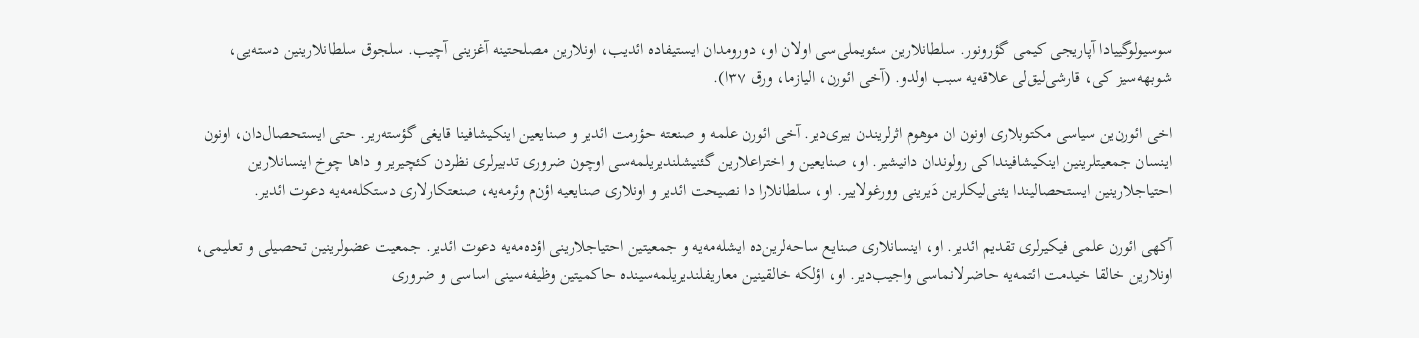سوسیولوگییادا آپاریجی کیمی گؤرونور. سلطانلارین سئویملی‌سی اولان او، دورومدان ایستیفاده ائدیب، اونلارین مصلحتینه آغزینی آچیب. سلجوق سلطانلارینین دسته‌یی، شوبهه‌سیز کی، قارشی‌لیق‌لی علاقه‌یه سبب اولدو. (آخی ائورن، الیازما، ورق ۳۷ا).

اخی ائورن‌ین سیاسی مکتوبلاری اونون ان موهوم اثرلریندن بیری‌دیر. آخی ائورن علمه و صنعته حؤرمت ائدیر و صنایعین اینکیشافینا قایغی گؤسته‌ریر. حتی ایستحصال‌دان، اونون اینسان جمعیتلرینین اینکیشافینداکی رولوندان دانیشیر. او، صنایعین و اختراعلارین گئنیشلندیریلمه‌سی اوچون ضروری تدبیرلری نظردن کئچیریر و داها چوخ اینسانلارین احتیاجلارینین ایستحصالیندا یئنی‌لیکلرین دَیرینی وورغولاییر. او، سلطانلارا دا نصیحت ائدیر و اونلاری صنایعیه اؤن‌م وئرمه‌یه، صنعتکارلاری دستکله‌مه‌یه دعوت ائدیر.

آکهی ائورن علمی فیکیرلری تقدیم ائدیر. او، اینسانلاری صنایع ساحه‌لرین‌ده ایشله‌مه‌یه و جمعیتین احتیاجلارینی اؤده‌‌مه‌یه دعوت ائدیر. جمعیت عضولرینین تحصیلی و تعلیمی، اونلارین خالقا خیدمت ائتمه‌یه حاضرلانماسی واجیب‌دیر. او، اؤلکه خالقینین معاریفلندیریلمه‌سینده حاکمیتین وظیفه‌سینی اساسی و ضروری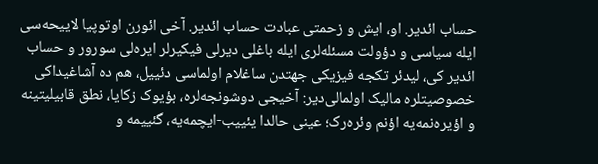حساب ائدیر. او، ایش و زحمتی عبادت حساب ائدیر. آخی ائورن اوتوپیا لاییحه‌سی ایله سیاسی و دؤولت مسئله‌لری ایله باغلی دیرلی فیکیرلر ایر‌ه‌لی سورور و حساب ائدیر کی، لیدئر تکجه فیزیکی جهتدن ساغلام اولماسی دئییل، هم ده آشاغیداکی خصوصیتلره مالیک اولمالی‌دیر: آخیجی دوشونجه‌لره، بؤیوک زکایا، نطق قابیلیتینه و اؤیره‌نمه‌یه اؤنم وئره‌رک؛ عینی حالدا یئییب-ایچمه‌یه، گئییمه و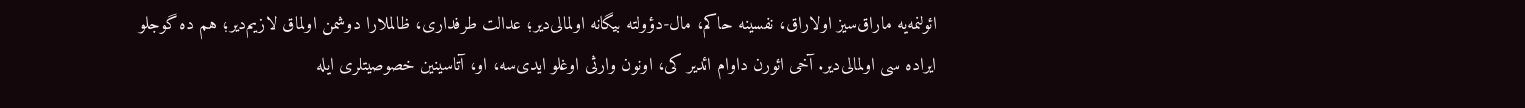ائولنمه‌یه ماراق‌سیز اولاراق، نفسینه حاکم، مال-دؤولته بیگانه اولمالی‌دیر؛ عدالت طرفداری، ظالملارا دوشمن اولماق لازیم‌دیر؛ هم ده گوجلو ایراده سی اولمالی‌دیر. آخی ائورن داوام ائدیر کی، اونون وارثی اوغلو ایدی‌سه، او، آتاسینین خصوصیتلری ایله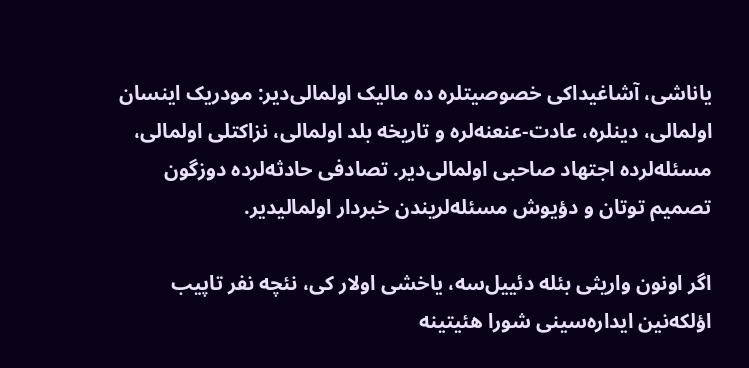یاناشی، آشاغیداکی خصوصیتلره ده مالیک اولمالی‌دیر: مودریک اینسان اولمالی، دینلره، عادت-عنعنه‌لره و تاریخه بلد اولمالی، نزاکتلی اولمالی، مسئله‌لرده اجتهاد صاحبی اولمالی‌دیر. تصادفی حادثه‌لرده دوزگون تصمیم توتان و دؤیوش مسئله‌لریندن خبردار اولمالیدیر.

اگر اونون واریثی بئله دئییل‌سه، یاخشی اولار کی، نئچه نفر تاپیب اؤلکه‌نین ایداره‌سینی شورا هئیتینه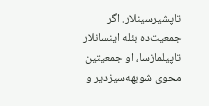تاپشیرسینلار. اگر جمعیت‌ده بئله اینسانلار تاپیلمازسا، او جمعیتین محوی شوبهه‌سیزدیر و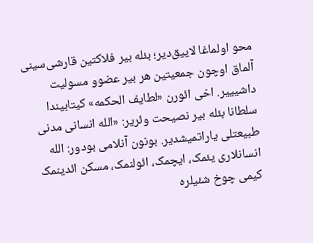محو اولماغا لاییق‌دیر؛ بئله بیر فلاکتین قارشی‌سینی آلماق اوچون جمعیتین هر بیر عضوو مسولیت داشیییر. اخی ائورن «لطایف الحکمه» کیتابیندا سلطانا بئله بیر نصیحت وئریر: «الله انسانی مدنی طبیعتلی یاراتمیشدیر. بونون آنلامی بودور: الله انسانلاری یئمک، ایچمک، ائولنمک، مسکن ائدینمک کیمی چوخ شئیلره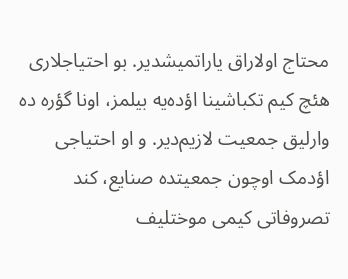محتاج اولاراق یاراتمیشدیر. بو احتیاجلاری هئچ کیم تکباشینا اؤده‌‌یه بیلمز، اونا گؤره ده وارلیق جمعیت لازیم‌دیر. و او احتیاجی اؤد‌مک اوچون جمعیتده صنایع، کند تصروفاتی کیمی موختلیف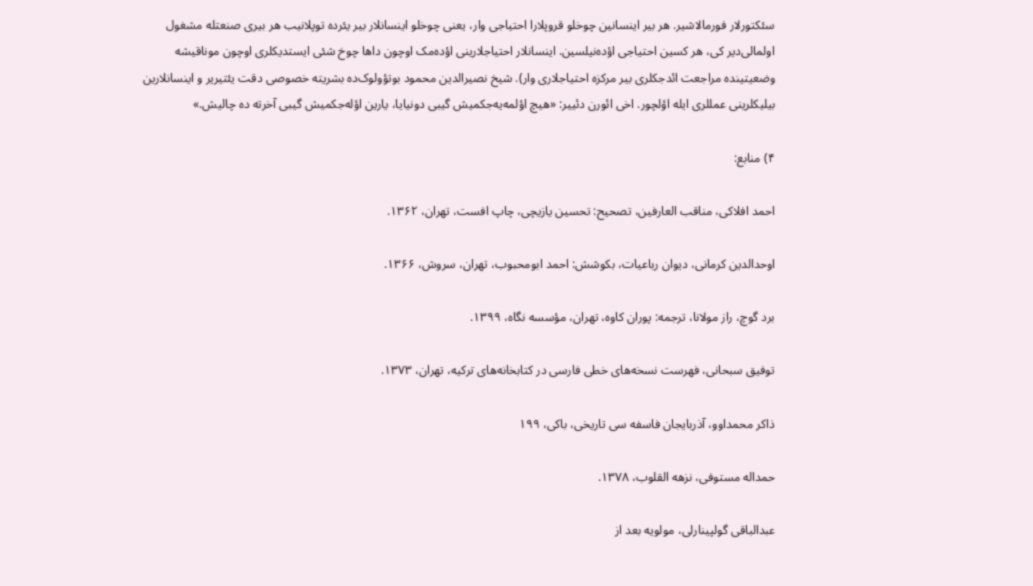سئکتورلار فورمالاشیر. هر بیر اینسانین چوخلو قروپلارا احتیاجی وار، یعنی چوخلو اینسانلار بیر یئرده توپلانیب هر بیری صنعتله مشغول اولمالی‌دیر کی، هر کسین احتیاجی اؤده‌نیلسین. اینسانلار احتیاجلارینی اؤده‌‌مک اوچون داها چوخ شئی ایستدیکلری اوچون موناقیشه وضعیتینده مراجعت ائد‌جکلری بیر مرکزه احتیاجلاری وار). شیخ نصیرالدین محمود بوتؤولوک‌ده بشریته خصوصی دقت یئتیریر و اینسانلارین بیلیکلرینی عمللری ایله اؤلچور. اخی ائورن دئییر: «هیچ اؤلمه‌یه‌جکمیش گیبی دونیایا، یارین اؤله‌جکمیش گیبی آخرته‌ ده چالیش.»

۴) منابع:

احمد افلاکی، مناقب العارفین، تصحیح: تحسین یازیچی، چاپ افست، تهران، ۱۳۶۲.

اوحدالدین کرمانی، دیوان رباعیات، بکوشش: احمد ابومحبوب، تهران، سروش، ۱۳۶۶.

برد گوچ، راز مولانا، ترجمه: پوران کاوه، تهران، مؤسسه نگاه، ۱۳۹۹.

توفیق سبحانی، فهرست نسخه‌های خطی فارسی در کتابخانه‌های ترکیه، تهران، ۱۳۷۳.

ذاکر محمداوو، آذربایجان فاسفه سی تاریخی، باکی، ۱۹۹

حمداله مستوفی، نزهه القلوب، ۱۳۷۸.

عبدالباقی گولپینارلی، مولویه بعد از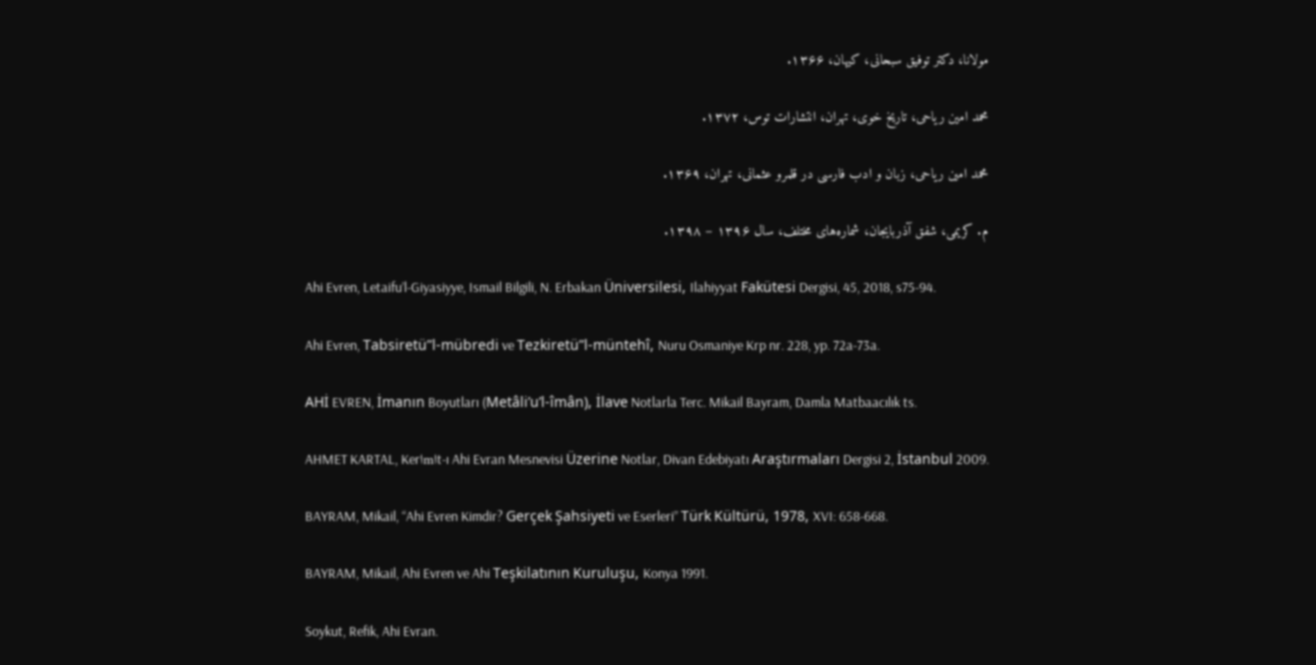مولانا، دکتر توفیق سبحانی، کیهان، ۱۳۶۶.

محمد امین ریاحی، تاریخ خوی، تهران، انتشارات توس، ۱۳۷۲.

محمد امین ریاحی، زبان و ادب فارسی در قلمرو عثمانی، تهران، ۱۳۶۹.

م. کریمی، شفق آذربایجان، شماره‌های مختلف، سال ۱۳۹۶ – ۱۳۹۸.

Ahi Evren, Letaifu’l-Giyasiyye, Ismail Bilgili, N. Erbakan Üniversilesi, Ilahiyyat Fakütesi Dergisi, 45, 2018, s75-94.

Ahi Evren, Tabsiretü”l-mübredi ve Tezkiretü”l-müntehî, Nuru Osmaniye Krp nr. 228, yp. 72a-73a.

AHİ EVREN, İmanın Boyutları (Metâli’u’l-îmân), İlave Notlarla Terc. Mikail Bayram, Damla Matbaacılık ts.

AHMET KARTAL, Kerاmاt-ı Ahi Evran Mesnevisi Üzerine Notlar, Divan Edebiyatı Araştırmaları Dergisi 2, İstanbul 2009.

BAYRAM, Mikail, “Ahi Evren Kimdir? Gerçek Şahsiyeti ve Eserleri” Türk Kültürü, 1978, XVI: 658-668.

BAYRAM, Mikail, Ahi Evren ve Ahi Teşkilatının Kuruluşu, Konya 1991.

Soykut, Refik, Ahi Evran.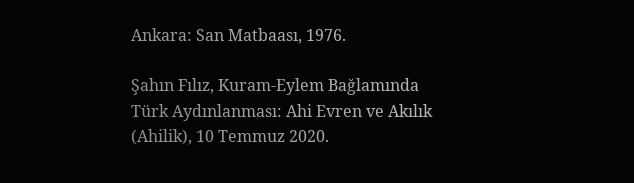Ankara: San Matbaası, 1976.

Şahın Fılız, Kuram-Eylem Bağlamında Türk Aydınlanması: Ahi Evren ve Akılık (Ahilik), 10 Temmuz 2020.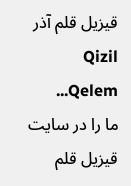قیزیل قلم آذر Qizil Qelem...
ما را در سایت قیزیل قلم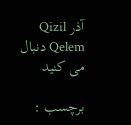آذر Qizil Qelem دنبال می کنید

برچسب :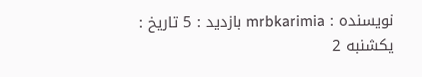نویسنده : mrbkarimia بازدید : 5 تاريخ : يکشنبه 2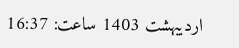ارديبهشت 1403 ساعت: 16:37